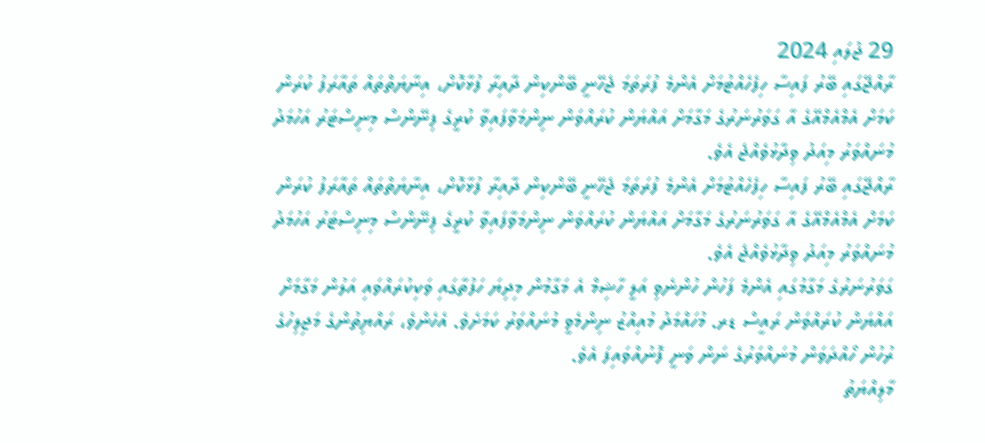29 ޖުލައި 2024
ރާއްޖޭގައި ބޭރު ފައިސާ ހިފެހެއްޓުމަށް އެންމެ ފުރަތަމަ ޖެހޭނީ ބޭންކިން ދާއިރާ ފުޅާކޮށް، އިނާޔަތްތައް ތައާރަފު ކުރަން ކަމަށް އެމްއެމްއޭގެ އާ ގަވަރުނަރުގެ މަގާމަށް އައްޔަން ކުރައްވަން ނިންމަވާފައިވާ ކުރީގެ ފިނޭންސް މިނިސްޓަރު އަހުމަދު މުނައްވަރު މިއަދު ވިދާޅުވެއްޖެ އެވެ.
ރާއްޖޭގައި ބޭރު ފައިސާ ހިފެހެއްޓުމަށް އެންމެ ފުރަތަމަ ޖެހޭނީ ބޭންކިން ދާއިރާ ފުޅާކޮށް، އިނާޔަތްތައް ތައާރަފު ކުރަން ކަމަށް އެމްއެމްއޭގެ އާ ގަވަރުނަރުގެ މަގާމަށް އައްޔަން ކުރައްވަން ނިންމަވާފައިވާ ކުރީގެ ފިނޭންސް މިނިސްޓަރު އަހުމަދު މުނައްވަރު މިއަދު ވިދާޅުވެއްޖެ އެވެ.
ގަވަރުނަރުގެ މަގާމުގައި އެންމެ ފަހުން ހުންނެވި އަލީ ހާޝިމް އެ މަގާމުން މިދިޔަ ހަފުތާގައި ވަކިކުރައްވައި އަލުން މަގާމަށް އައްޔަން ކުރައްވަން ރައީސް ޑރ. މުހައްމަދު މުއިއްޒު ނިންމެވީ މުނައްވަރު ކަމަށެވެ. އެހެންވެ، ރައްޔިތުންގެ މަޖިލިހުގެ ރުހުން ހޯއްދަވަން މުނައްވަރުގެ ނަން ވަނީ ފޮނުއްވައިފަ އެވެ.
މާލިއްޔަތު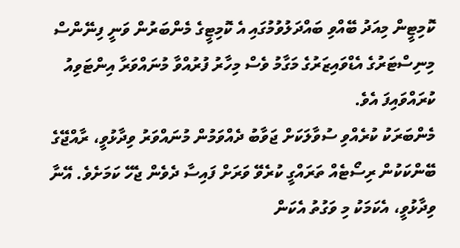ކޮމިޓީން މިއަދު ބޭއްވި ބައްދަލުވުމުގައި އެ ކޮމިޓީގެ މެންބަރުން ވަނީ ފިނޭންސް މިނިސްޓަރުގެ އެޑްވައިޒަރުގެ މަގާމު ވެސް މިހާރު ފުރުއްވާ މުނައްވަރާ އިންޓަވިއު ކުރައްވައިފަ އެވެ.
މެންބަރަކު ކުރެއްވި ސުވާލަކަށް ޖަވާބު ދެއްވަމުން މުނައްވަރު ވިދާޅުވީ، ރާއްޖޭގެ ބޭންކަކުން ރިސޯޓެއް ތަރައްގީ ކުރެވޭ ވަރަށް ފައިސާ ދެވެން ޖެހޭ ކަމަށެވެ. އޭނާ ވިދާޅުވީ، އެކަމަކު މި ވަގުތު އެކަން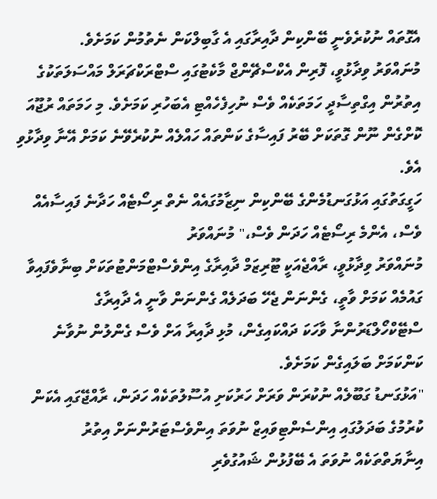އެގޮތައް ނުކުރެވެނީ ބޭންކިން ދާއިރާގައި އެ ގާބިލްކަން ނެތުމުން ކަމަށެވެ.
މުނައްވަރު ވިދާޅުވީ، ފޮރިން އެކްސްޗޭންޖް މާކެޓުގައި ސްޓްރަކްޗަރަލް މައްސަލަތަކުގެ އިތުރުން އިގްތިސާދީ ހަމަތަކެއް ވެސް ނުހިފެހެއްޓި އެބަހުރި ކަމަށެވެ. މި ހަމަތައް ރުޖޫއަ ކޮށްގެން ނޫން ގޮތަކަށް ބޭރު ފައިސާގެ ކަންތައް ހައްލެއް ނުކުރެވޭނެ ކަމަށް އޭނާ ވިދާޅުވި އެވެ.
ހަގީގަތުގައި އަޅުގަނޑުމެންގެ ބޭންކިން ނިޒާމުގައެއް ނެތް ރިސޯޓެއް ހަދާނެ ފައިސާއެއް ވެސް، އެންމެ ރިސޯޓެއް ހަދަން ވެސް،" މުނައްވަރު
މުނައްވަރު ވިދާޅުވީ، ރާއްޖެއަކީ ޓޫރިޒަމް ދާއިރާގެ އިންވެސްޓްމަންޓުތަކަށް ބިނާވެފައިވާ ގައުމެއް ކަމަށް ވާތީ، ގެންނަން ޖެހޭ ބަދަލެއް ގެންނަން ވާނީ އެ ދާއިރާގެ ސްޓޭކްހޯލްޑަރުންނާ ވާހަކަ ދައްކައިގެން، މުޅި ދާއިރާ އަށް ވެސް ގެންލުން ނުވާނެ ކަންކަމަށް ބަލައިގެން ކަމަށެވެ.
"އަޅުގަނޑު ގަބޫލެއް ނުކުރަން ވަރަށް ހަރުކަށި އުސޫލުތަކެއް ހަދަން، ރާއްޖޭގައި އެކަން ކުރުމުގެ ބަދަލުގައި އިންސެންޓިވައިޒް ނުވަތަ އިންވެސްޓަރުންނަށް އިތުރު އިނާޔަތްތަކެއް ނުވަތަ އެ ބޭފުޅުން ޝައުގުވެރި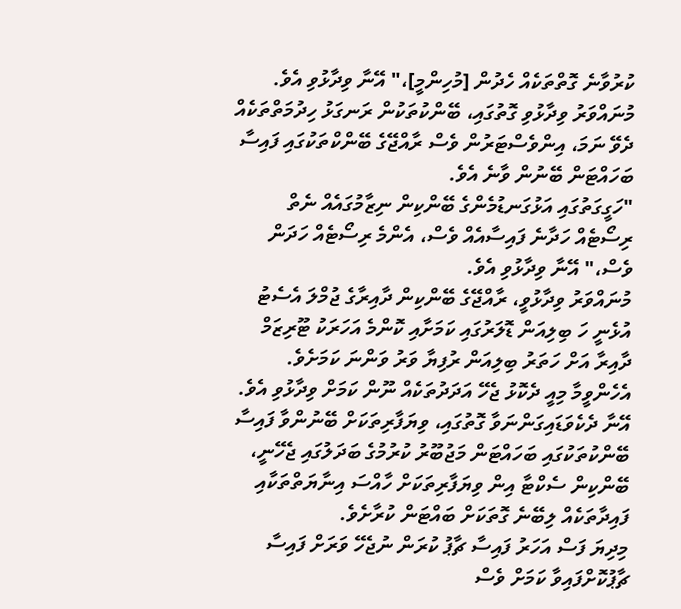ކުރުވާނެ ގޮތްތަކެއް ހެދުން [މުހިންމީ]،" އޭނާ ވިދާޅުވި އެވެ.
މުނައްވަރު ވިދާޅުވި ގޮތުގައި، ބޭންކުތަކުން ރަނގަޅު ހިދުމަތްތަކެއް ދެވޭ ނަމަ، އިންވެސްޓަރުން ވެސް ރާއްޖޭގެ ބޭންކްތަކުގައި ފައިސާ ބަހައްޓަން ބޭނުން ވާނެ އެވެ.
"ހަގީގަތުގައި އަޅުގަނޑުމެންގެ ބޭންކިން ނިޒާމުގައެއް ނެތް ރިސޯޓެއް ހަދާނެ ފައިސާއެއް ވެސް، އެންމެ ރިސޯޓެއް ހަދަން ވެސް،" އޭނާ ވިދާޅުވި އެވެ.
މުނައްވަރު ވިދާޅުވީ، ރާއްޖޭގެ ބޭންކިން ދާއިރާގެ ޖުމްލަ އެސެޓު އުޅެނީ ހަ ބިލިއަން ޑޮލަރުގައި ކަމަށާއި ކޮންމެ އަހަރަކު ޓޫރިޒަމް ދާއިރާ އަށް ހަތަރު ބިލިއަން ރުފިޔާ ވަރު ވަންނަ ކަމަށެވެ. އެހެންވީމާ މިއީ ދެކޮޅު ޖެހޭ އަދަދުތަކެއް ނޫން ކަމަށް ވިދާޅުވި އެވެ.
އޭނާ ދެކެވަޑައިގަންނަވާ ގޮތުގައި، ވިޔަފާރިތަކަށް ބޭނުންވާ ފައިސާ ބޭންކުތަކުގައި ބަހައްޓަން މަޖުބޫރު ކުރުމުގެ ބަދަލުގައި ޖެހޭނީ، ބޭންކިން ސެކްޓާ އިން ވިޔަފާރިތަކަށް ހާއްސަ އިނާޔަތްތަކާއި ފައިދާތަކެއް ލިބޭނެ ގޮތަކަށް ބައްޓަން ކުރާށެވެ.
މިދިޔަ ފަސް އަހަރު ފައިސާ ޗާޕު ކުރަން ނުޖެހޭ ވަރަށް ފައިސާ ޗާޕުކޮށްފައިވާ ކަމަށް ވެސް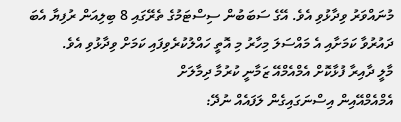މުނައްވަރު ވިދާޅުވި އެވެ. އޭގެ ސަބަބުން ސިސްޓަމުގެ ތެރޭގައި 8 ބިލިއަން ރުފިޔާ އެބަ ދައުރުވާ ކަމަށާއި އެ މައްސަލަ މިހާރު މި އޮތީ ހައްލުކުރެވިފައި ކަމަށް ވިދާޅުވި އެވެ.
މާލީ ދާއިރާ ފުޅާކޮށް އެމްއެމްއޭ ޒަމާނީ ކުރުމާ ދިމާލަށް
އެމްއެމްއޭއިން އިސްނަގައިގެން ލަފައެއް ނުދޭ: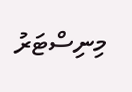މިނިސްޓަރު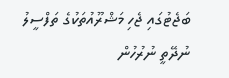ބަޖެޓުގައި ޖެހި މަޝްރޫއުތަކުގެ ތަފްސީލު ނުދޭތީ ނުރުހުން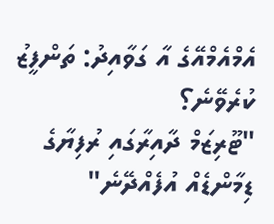އެމްއެމްއޭގެ އާ ގަވާއިދު: ތަންފީޒު ކުރެވޭނެ؟
"ޓޫރިޒަމް ދާއިރާގައި ރުފިޔާގެ ޑިމާންޑެއް އުފެއްދޭނެ"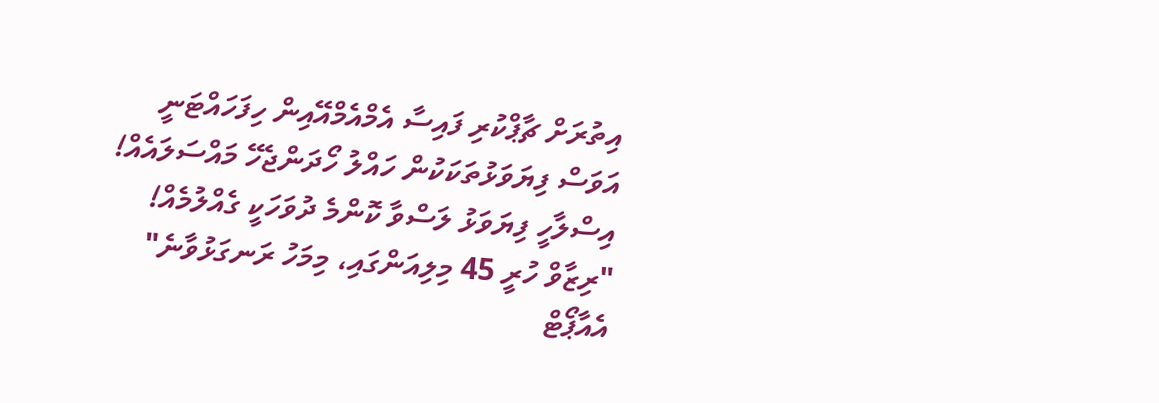އިތުރަށް ޗާޕްކުރި ފައިސާ އެމްއެމްއޭއިން ހިފަހައްޓަނީ
އަވަސް ފިޔަވަޅުތަކަކުން ހައްލު ހޯދަންޖެހޭ މައްސަލައެއް!
އިސްލާހީ ފިޔަވަޅު ލަސްވާ ކޮންމެ ދުވަހަކީ ގެއްލުމެއް!
"ރިޒާވް ހުރީ 45 މިލިއަންގައި، މިމަހު ރަނގަޅުވާނެ"
އެއާޕޯޓް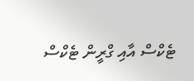ޓެކްސް އާއި ގްރީން ޓެކްސް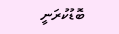ބޮޑުކުރަނީ